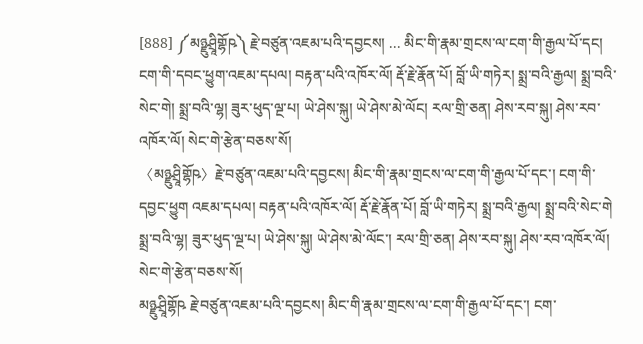[888] ༼མཉྫུཤྲཱིགྷོཥ༽ རྗེ་བཙུན་འཇམ་པའི་དབྱངས། ... མིང་གི་རྣམ་གྲངས་ལ་ངག་གི་རྒྱལ་པོ་དང། ངག་གི་དབང་ཕྱུག་འཇམ་དཔལ། བརྟན་པའི་འཁོར་ལོ། རྡོ་རྗེ་རྣོན་པོ། བློ་ཡི་གཏེར། སྨྲ་བའི་རྒྱལ། སྨྲ་བའི་སེང་གེ། སྨྲ་བའི་ལྷ། ཟུར་ཕུད་ལྔ་པ། ཡེ་ཤེས་སྐུ། ཡེ་ཤེས་མེ་ལོང། རལ་གྲི་ཅན། ཤེས་རབ་སྐུ། ཤེས་རབ་འཁོར་ལོ། སེང་གེ་རྩེན་བཅས་སོ།
〈མཉྫུཤྲཱིགྷོཥ〉རྗེ་བཙུན་འཇམ་པའི་དབྱངས། མིང་གི་རྣམ་གྲངས་ལ་ངག་གི་རྒྱལ་པོ་དང་། ངག་གི་དབྱང་ཕྱུག འཇམ་དཔལ། བརྟན་པའི་འཁོར་ལོ། རྡོ་རྗེ་རྣོན་པོ། བློ་ཡི་གཏེར། སྨྲ་བའི་རྒྱལ། སྨྲ་བའི་སེང་གེ སྨྲ་བའི་ལྷ། ཟུར་ཕུད་ལྔ་པ། ཡེ་ཤེས་སྐུ། ཡེ་ཤེས་མེ་ལོང་། རལ་གྲི་ཅན། ཤེས་རབ་སྐུ། ཤེས་རབ་འཁོར་ལོ། སེང་གེ་རྩེན་བཅས་སོ།
མཉྫུཤྲཱིགྷོཥ རྗེ་བཙུན་འཇམ་པའི་དབྱངས། མིང་གི་རྣམ་གྲངས་ལ་ངག་གི་རྒྱལ་པོ་དང་། ངག་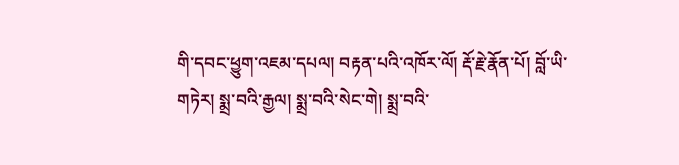གི་དབང་ཕྱུག་འཇམ་དཔལ། བརྟན་པའི་འཁོར་ལོ། རྡོ་རྗེ་རྣོན་པོ། བློ་ཡི་གཏེར། སྨྲ་བའི་རྒྱལ། སྨྲ་བའི་སེང་གེ། སྨྲ་བའི་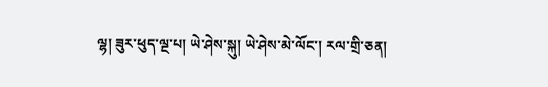ལྷ། ཟུར་ཕུད་ལྔ་པ། ཡེ་ཤེས་སྐུ། ཡེ་ཤེས་མེ་ལོང་། རལ་གྲི་ཅན།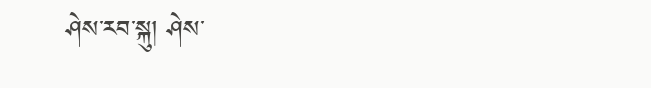ཤེས་རབ་སྐུ། ཤེས་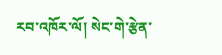རབ་འཁོར་ལོ། སེང་གེ་རྩེན་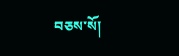བཅས་སོ།